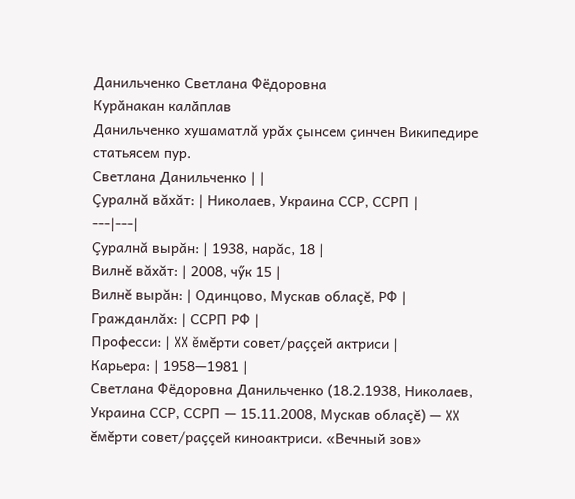Данильченко Светлана Фёдоровна
Курӑнакан калӑплав
Данильченко хушаматлă урăх çынсем çинчен Википедире статьясем пур.
Светлана Данильченко | |
Çуралнă вăхăт: | Николаев, Украина ССР, ССРП |
---|---|
Çуралнă вырăн: | 1938, нарăс, 18 |
Вилнĕ вăхăт: | 2008, чӳк 15 |
Вилнĕ вырăн: | Одинцово, Мускав облаçĕ, РФ |
Гражданлăх: | ССРП РФ |
Професси: | XX ĕмĕрти совет/раççей актриси |
Карьера: | 1958—1981 |
Светлана Фёдоровна Данильченко (18.2.1938, Николаев, Украина ССР, ССРП — 15.11.2008, Мускав облаçĕ) — XX ĕмĕрти совет/раççей киноактриси. «Вечный зов»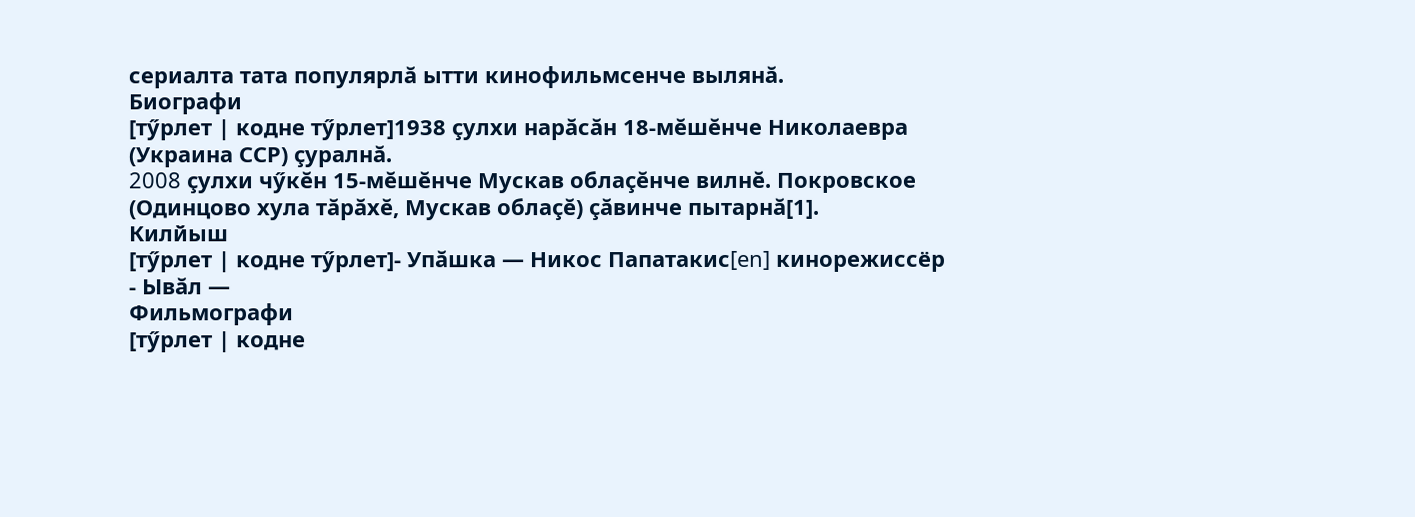сериалта тата популярлă ытти кинофильмсенче вылянă.
Биографи
[тӳрлет | кодне тӳрлет]1938 çулхи нарăсăн 18-мĕшĕнче Николаевра (Украина ССР) çуралнă.
2008 çулхи чӳкĕн 15-мĕшĕнче Мускав облаçĕнче вилнĕ. Покровское (Одинцово хула тăрăхĕ, Мускав облаçĕ) çăвинче пытарнă[1].
Килйыш
[тӳрлет | кодне тӳрлет]- Упăшка — Никос Папатакис[en] кинорежиссёр
- Ывăл —
Фильмографи
[тӳрлет | кодне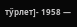тӳрлет]- 1958 —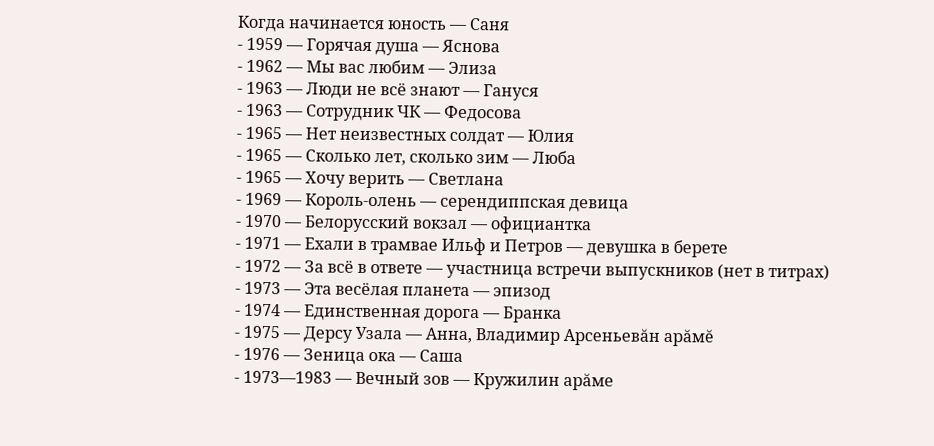Когда начинается юность — Саня
- 1959 — Горячая душа — Яснова
- 1962 — Мы вас любим — Элиза
- 1963 — Люди не всё знают — Гануся
- 1963 — Сотрудник ЧК — Федосова
- 1965 — Нет неизвестных солдат — Юлия
- 1965 — Сколько лет, сколько зим — Люба
- 1965 — Хочу верить — Светлана
- 1969 — Король-олень — серендиппская девица
- 1970 — Белорусский вокзал — официантка
- 1971 — Ехали в трамвае Ильф и Петров — девушка в берете
- 1972 — За всё в ответе — участница встречи выпускников (нет в титрах)
- 1973 — Эта весёлая планета — эпизод
- 1974 — Единственная дорога — Бранка
- 1975 — Дерсу Узала — Анна, Владимир Арсеньевăн арăмĕ
- 1976 — Зеница ока — Саша
- 1973—1983 — Вечный зов — Кружилин арăме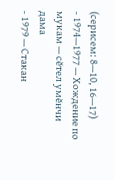(серисем: 8—10, 16—17)
- 1974—1977 — Хождение по мукам — сĕтел умĕнчи дама
- 1979 — Стакан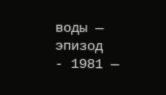воды — эпизод
- 1981 —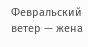Февральский ветер — жена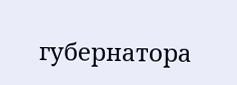губернатора